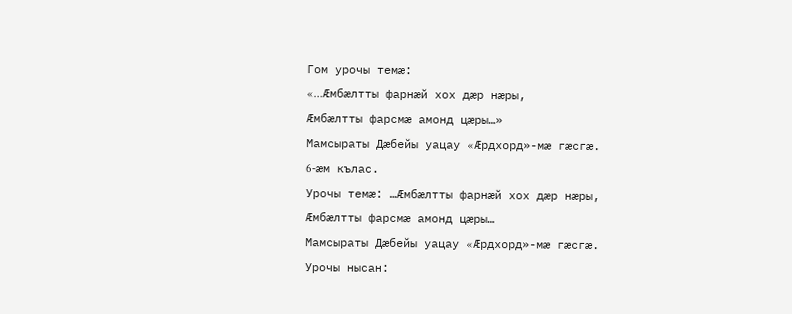Гом урочы темæ:
«…Æмбæлтты фарнæй хох дæр нæры,
Æмбæлтты фарсмæ амонд цæры…»
Мамсыраты Дæбейы уацау «Æрдхорд»-мæ гæсгæ.
6-æм кълас.
Урочы темæ: …Æмбæлтты фарнæй хох дæр нæры,
Æмбæлтты фарсмæ амонд цæры…
Мамсыраты Дæбейы уацау «Æрдхорд»-мæ гæсгæ.
Урочы нысан: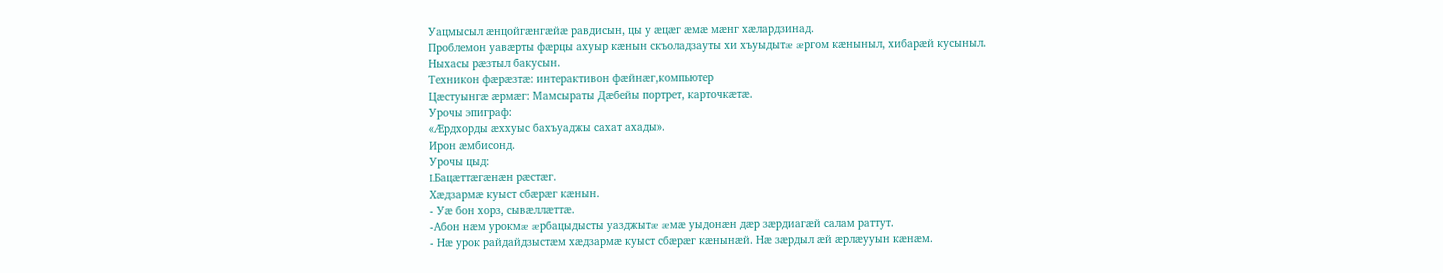Уацмысыл æнцойгæнгæйæ равдисын, цы у æцæг æмæ мæнг хæлардзинад.
Проблемон уавæрты фæрцы ахуыр кæнын скъоладзауты хи хъуыдытæ æргом кæныныл, хибарæй кусыныл.
Ныхасы рæзтыл бакусын.
Техникон фæрæзтæ: интерактивон фæйнæг,компьютер
Цӕстуынгӕ ӕрмӕг: Мамсыраты Дӕбейы портрет, карточкӕтӕ.
Урочы эпиграф:
«Ӕрдхорды ӕххуыс бахъуаджы сахат ахады».
Ирон ӕмбисонд.
Урочы цыд:
I.Бацæттæгæнæн рæстæг.
Хӕдзармӕ куыст сбӕрӕг кӕнын.
- Уæ бон хорз, сывæллæттæ.
-Абон нæм урокмæ æрбацыдысты уазджытæ æмæ уыдонæн дæр зæрдиагæй салам раттут.
- Нæ урок райдайдзыстæм хæдзармæ куыст сбæрæг кæнынæй. Нæ зæрдыл æй æрлæууын кæнæм.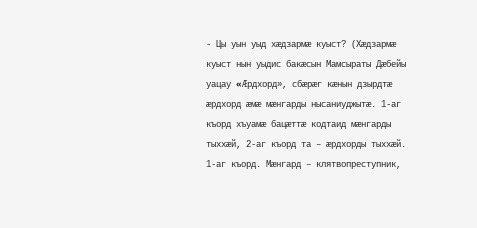- Цы уын уыд хæдзармæ куыст? (Хæдзармæ куыст нын уыдис бакæсын Мамсыраты Дæбейы уацау «Æрдхорд», сбæрæг кæнын дзырдтæ æрдхорд æмæ мæнгарды нысаниуджытæ. 1-аг къорд хъуамӕ бацӕттӕ кодтаид мӕнгарды тыххӕй, 2-аг къорд та – ӕрдхорды тыххӕй.
1-аг къорд. Мæнгард – клятвопреступник,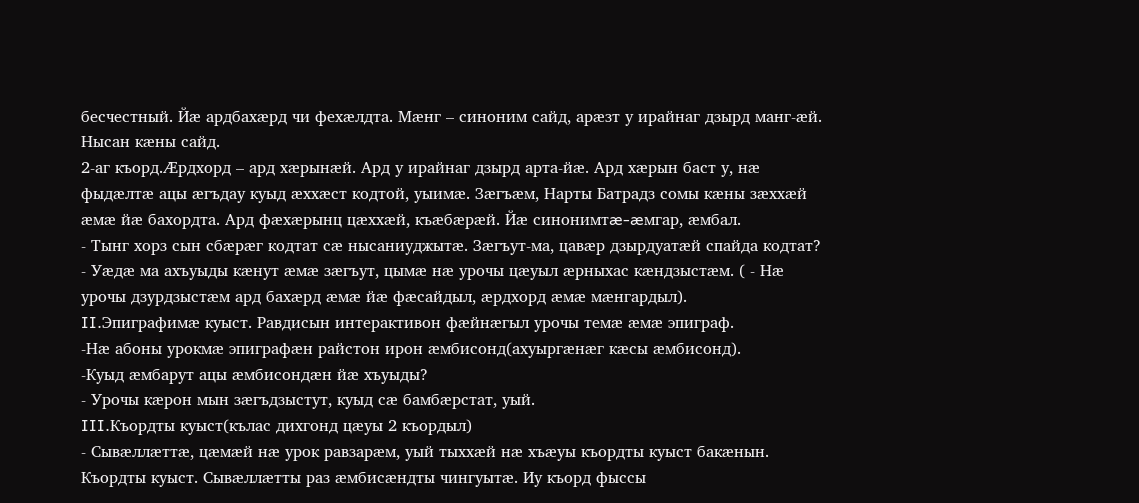бесчестный. Йæ ардбахæрд чи фехæлдта. Мæнг – синоним сайд, арæзт у ирайнаг дзырд манг-æй. Нысан кæны сайд.
2-аг къорд.Æрдхорд – ард хæрынæй. Ард у ирайнаг дзырд арта-йæ. Ард хæрын баст у, нæ фыдæлтæ ацы æгъдау куыд æххæст кодтой, уыимæ. Зæгъæм, Нарты Батрадз сомы кæны зæххæй æмæ йæ бахордта. Ард фæхæрынц цæххæй, къæбæрæй. Йæ синонимтæ-æмгар, æмбал.
- Тынг хорз сын сбæрæг кодтат сæ нысаниуджытæ. Зæгъут-ма, цавæр дзырдуатæй спайда кодтат?
- Уæдæ ма ахъуыды кæнут æмæ зæгъут, цымæ нæ урочы цæуыл æрныхас кæндзыстæм. ( - Нæ урочы дзурдзыстæм ард бахæрд æмæ йæ фæсайдыл, æрдхорд æмæ мæнгардыл).
II.Эпиграфимæ куыст. Равдисын интерактивон фæйнæгыл урочы темæ ӕмӕ эпиграф.
-Нæ абоны урокмæ эпиграфæн райстон ирон æмбисонд(ахуыргæнæг кæсы æмбисонд).
-Куыд æмбарут ацы æмбисондæн йæ хъуыды?
- Урочы кӕрон мын зӕгъдзыстут, куыд сӕ бамбӕрстат, уый.
III.Къордты куыст(кълас дихгонд цӕуы 2 къордыл)
- Сывæллæттæ, цæмæй нæ урок равзарӕм, уый тыххæй нæ хъæуы къордты куыст бакӕнын.
Къордты куыст. Сывæллæтты раз æмбисæндты чингуытæ. Иу къорд фыссы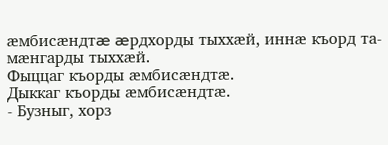æмбисæндтæ æрдхорды тыххæй, иннæ къорд та- мæнгарды тыххæй.
Фыццаг къорды æмбисæндтæ.
Дыккаг къорды æмбисæндтæ.
- Бузныг, хорз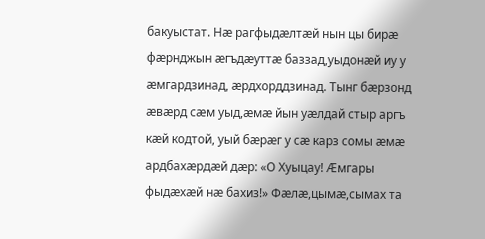бакуыстат. Нæ рагфыдæлтæй нын цы бирæ фæрнджын æгъдæуттæ баззад,уыдонæй иу у æмгардзинад, æрдхорддзинад. Тынг бæрзонд æвæрд сæм уыд,æмæ йын уæлдай стыр аргъ кæй кодтой, уый бæрæг у сæ карз сомы æмæ ардбахæрдæй дæр: «О Хуыцау! Æмгары фыдæхæй нæ бахиз!» Фæлæ,цымæ,сымах та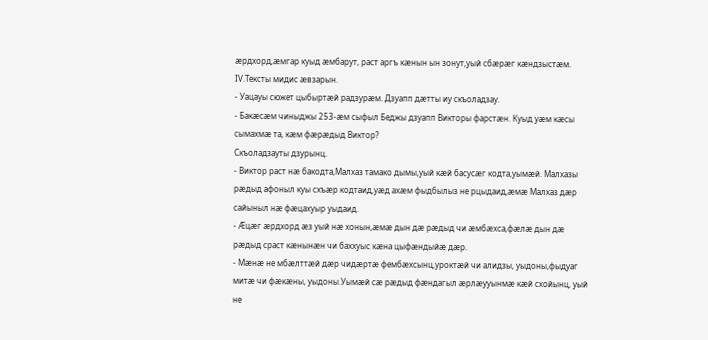æрдхорд,æмгар куыд æмбарут, раст аргъ кæнын ын зонут,уый сбæрæг кæндзыстæм.
IV.Тексты мидис ӕвзарын.
- Уацауы сюжет цыбыртæй радзурæм. Дзуапп дæтты иу скъоладзау.
- Бакæсæм чиныджы 253-æм сыфыл Беджы дзуапп Викторы фарстæн. Куыд уæм кæсы сымахмæ та, кæм фæрæдыд Виктор?
Скъоладзауты дзурынц.
- Виктор раст нæ бакодта,Малхаз тамако дымы,уый кæй басусæг кодта,уымæй. Малхазы рæдыд афоныл куы схъæр кодтаид,уæд ахæм фыдбылыз не рцыдаид,æмæ Малхаз дæр сайыныл нæ фæцахуыр уыдаид.
- Æцæг æрдхорд æз уый нæ хонын,æмæ дын дæ рæдыд чи æмбæхса,фæлæ дын дæ рæдыд сраст кæнынæн чи баххуыс кæна цыфæндыйæ дæр.
- Мæнæ не мбæлттæй дæр чидæртæ фембæхсынц,уроктæй чи алидзы, уыдоны,фыдуаг митæ чи фæкæны, уыдоны.Уымæй сæ рæдыд фæндагыл æрлæууынмæ кæй схойынц, уый не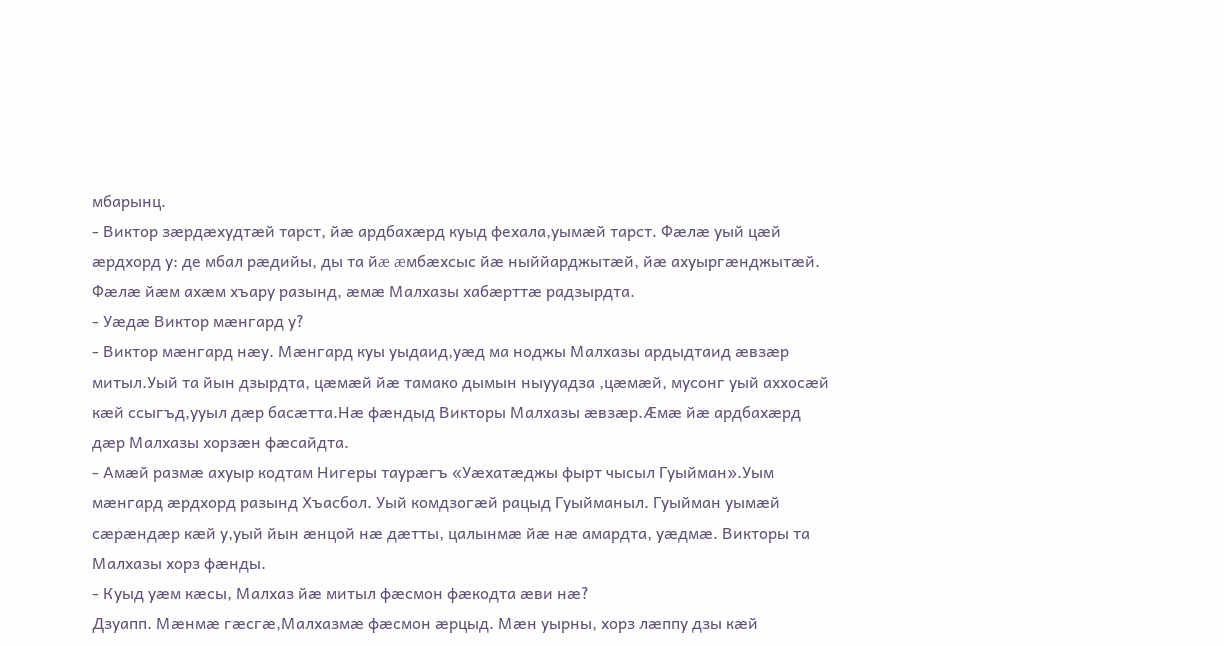мбарынц.
- Виктор зæрдæхудтæй тарст, йæ ардбахæрд куыд фехала,уымæй тарст. Фæлæ уый цæй æрдхорд у: де мбал рæдийы, ды та йæ æмбæхсыс йæ ныййарджытæй, йæ ахуыргæнджытæй. Фæлæ йæм ахæм хъару разынд, æмæ Малхазы хабæрттæ радзырдта.
- Уæдæ Виктор мæнгард у?
- Виктор мæнгард нæу. Мæнгард куы уыдаид,уæд ма ноджы Малхазы ардыдтаид æвзæр митыл.Уый та йын дзырдта, цæмæй йæ тамако дымын ныууадза ,цæмæй, мусонг уый аххосæй кæй ссыгъд,ууыл дæр басæтта.Нæ фæндыд Викторы Малхазы æвзæр.Æмæ йæ ардбахæрд дæр Малхазы хорзæн фæсайдта.
- Амæй размæ ахуыр кодтам Нигеры таурæгъ «Уæхатæджы фырт чысыл Гуыйман».Уым мæнгард æрдхорд разынд Хъасбол. Уый комдзогæй рацыд Гуыйманыл. Гуыйман уымæй сæрæндæр кæй у,уый йын æнцой нæ дæтты, цалынмæ йæ нæ амардта, уæдмæ. Викторы та Малхазы хорз фæнды.
- Куыд уæм кæсы, Малхаз йæ митыл фæсмон фæкодта æви нæ?
Дзуапп. Мæнмæ гæсгæ,Малхазмæ фæсмон æрцыд. Мæн уырны, хорз лæппу дзы кæй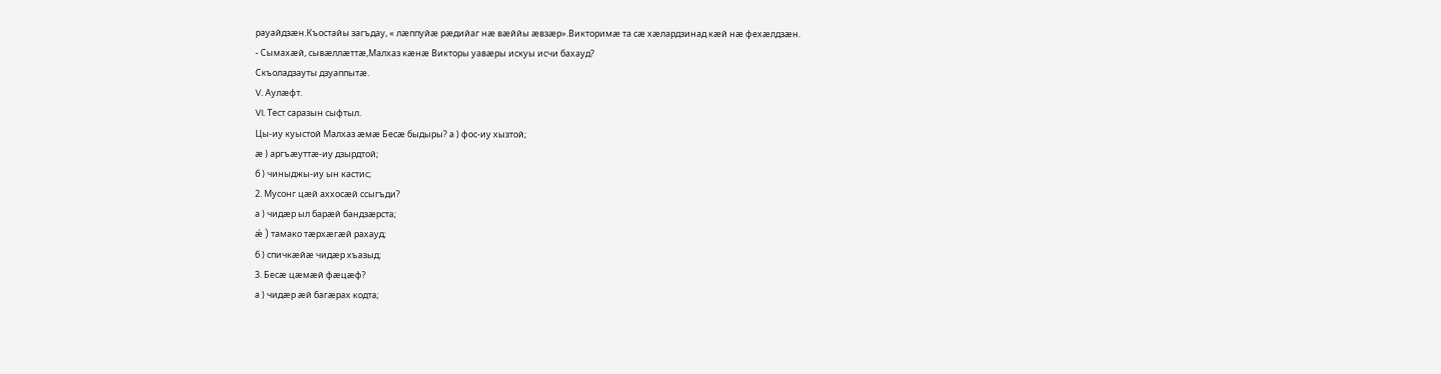рауайдзæн.Къостайы загъдау, « лæппуйæ рæдийаг нæ вæййы æвзæр».Викторимæ та сæ хæлардзинад кæй нæ фехæлдзæн.
- Сымахæй, сывæллæттæ,Малхаз кæнæ Викторы уавæры искуы исчи бахауд?
Скъоладзауты дзуаппытæ.
V. Аулæфт.
VI. Тест саразын сыфтыл.
Цы-иу куыстой Малхаз ӕмӕ Бесӕ быдыры? а ) фос-иу хызтой;
ӕ ) аргъӕуттӕ-иу дзырдтой;
б ) чиныджы-иу ын кастис;
2. Мусонг цӕй аххосӕй ссыгъди?
а ) чидӕр ыл барӕй бандзӕрста;
ǽ ) тамако тӕрхӕгӕй рахауд;
б ) спичкӕйӕ чидӕр хъазыд;
3. Бесӕ цӕмӕй фӕцӕф?
а ) чидӕр ӕй багӕрах кодта;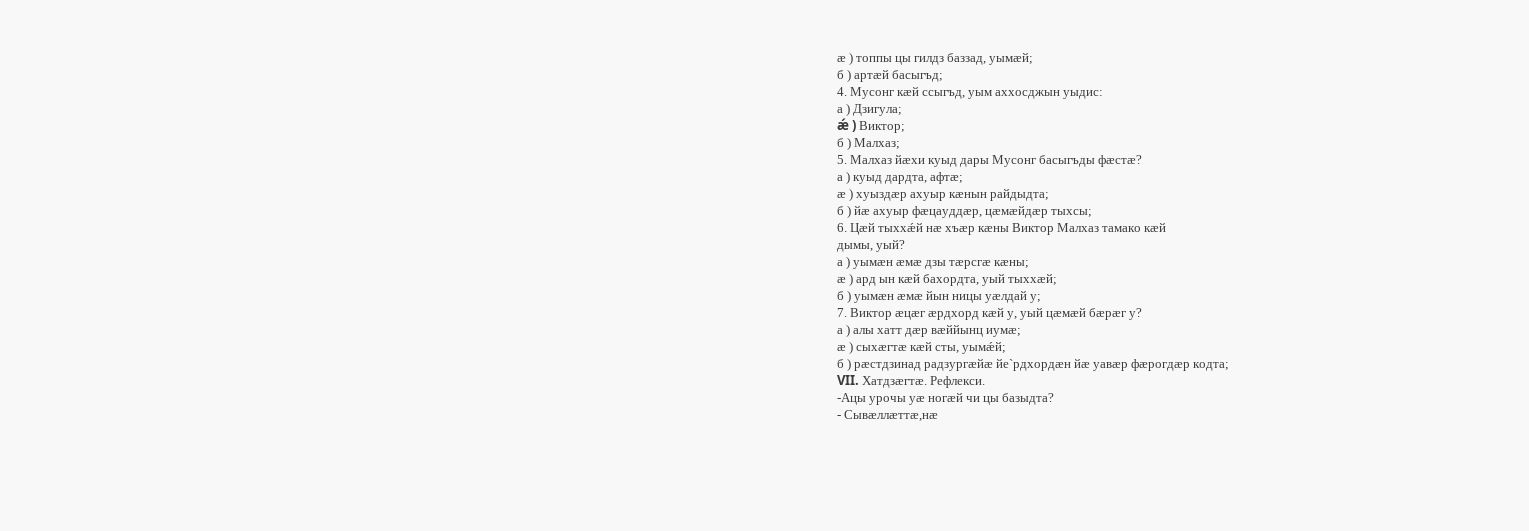ӕ ) топпы цы гилдз баззад, уымӕй;
б ) артӕй басыгъд;
4. Мусонг кӕй ссыгъд, уым аххосджын уыдис:
а ) Дзигула;
ǽ ) Виктор;
б ) Малхаз;
5. Малхаз йӕхи куыд дары Мусонг басыгъды фӕстӕ?
а ) куыд дардта, афтӕ;
ӕ ) хуыздӕр ахуыр кӕнын райдыдта;
б ) йӕ ахуыр фӕцауддӕр, цӕмӕйдӕр тыхсы;
6. Цӕй тыххǽй нӕ хъӕр кӕны Виктор Малхаз тамако кӕй
дымы, уый?
а ) уымӕн ӕмӕ дзы тӕрсгӕ кӕны;
ӕ ) ард ын кӕй бахордта, уый тыххӕй;
б ) уымӕн ӕмӕ йын ницы уӕлдай у;
7. Виктор ӕцӕг ӕрдхорд кӕй у, уый цӕмӕй бӕрӕг у?
а ) алы хатт дӕр вӕййынц иумӕ;
ӕ ) сыхӕгтӕ кӕй сты, уымǽй;
б ) рӕстдзинад радзургӕйӕ йе`рдхордӕн йӕ уавӕр фӕрогдӕр кодта;
VII. Хатдзӕгтӕ. Рефлекси.
-Ацы урочы уӕ ногӕй чи цы базыдта?
- Сывæллæттæ,нæ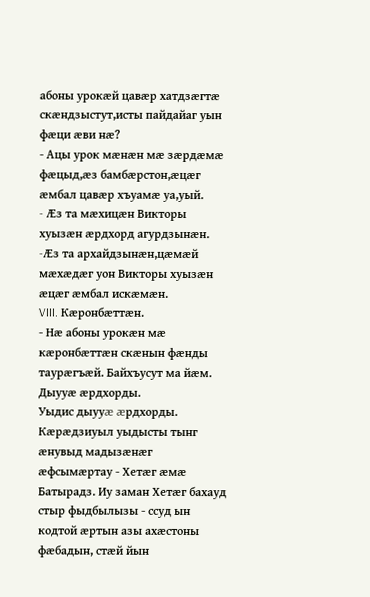абоны урокæй цавæр хатдзæгтæ скæндзыстут,исты пайдайаг уын фæци æви нæ?
- Ацы урок мæнæн мæ зæрдæмæ фæцыд,æз бамбæрстон,æцæг æмбал цавæр хъуамæ уа,уый.
- Æз та мæхицæн Викторы хуызæн æрдхорд агурдзынæн.
-Æз та архайдзынæн,цæмæй мæхæдæг уон Викторы хуызæн æцæг æмбал искæмæн.
VIII. Кӕронбӕттӕн.
- Нӕ абоны урокӕн мӕ кӕронбӕттӕн скӕнын фӕнды таурӕгъӕй. Байхъусут ма йӕм.
Дыууӕ ӕрдхорды.
Уыдис дыууæ æрдхорды. Кæрæдзиуыл уыдысты тынг æнувыд мадызæнæг æфсымæртау - Хетæг æмæ Батырадз. Иу заман Хетæг бахауд стыр фыдбылызы - ссуд ын кодтой æртын азы ахæстоны фæбадын, стæй йын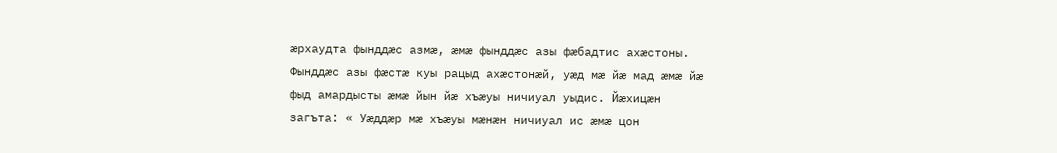æрхаудта фынддæс азмæ, æмæ фынддæс азы фæбадтис ахæстоны. Фынддæс азы фæстæ куы рацыд ахæстонæй, уæд мæ йæ мад æмæ йæ фыд амардысты æмæ йын йæ хъæуы ничиуал уыдис. Йæхицæн загъта: « Уæддæр мæ хъæуы мæнæн ничиуал ис æмæ цон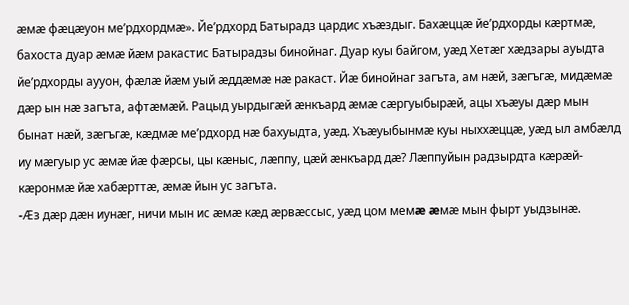æмæ фæцæуон меʼрдхордмæ». Йеʼрдхорд Батырадз цардис хъæздыг. Бахæццæ йеʼрдхорды кæртмæ, бахоста дуар æмæ йæм ракастис Батырадзы бинойнаг. Дуар куы байгом, уæд Хетæг хæдзары ауыдта йеʼрдхорды аууон, фæлæ йæм уый æддæмæ нæ ракаст. Йæ бинойнаг загъта, ам нæй, зæгъгæ, мидæмæ дæр ын нæ загъта, афтæмæй. Рацыд уырдыгӕй æнкъард æмæ сæргуыбырæй, ацы хъæуы дæр мын бынат нæй, зæгъгæ, кæдмæ меʼрдхорд нæ бахуыдта, уæд. Хъæуыбынмæ куы ныххæццæ, уæд ыл амбæлд иу мæгуыр ус æмæ йæ фæрсы, цы кæныс, лæппу, цæй æнкъард дæ? Лæппуйын радзырдта кæрæй-кæронмæ йæ хабæрттæ, æмæ йын ус загъта.
-Æз дæр дæн иунæг, ничи мын ис æмæ кæд æрвæссыс, уæд цом мемæ æмæ мын фырт уыдзынæ.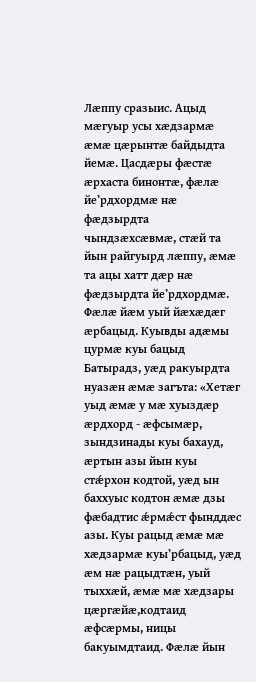Лæппу сразыис. Ацыд мæгуыр усы хæдзармæ æмæ цæрынтæ байдыдта йемæ. Цасдæры фæстæ æрхаста бинонтæ, фæлæ йеʼрдхордмæ нæ фæдзырдта чындзæхсæвмæ, стæй та йын райгуырд лæппу, æмæ та ацы хатт дæр нæ фæдзырдта йеʼрдхордмæ. Фæлæ йæм уый йæхæдæг æрбацыд. Куывды адæмы цурмæ куы бацыд Батырадз, уæд ракуырдта нуазæн æмæ загъта: «Хетæг уыд æмæ у мæ хуыздæр æрдхорд - æфсымæр, зындзинады куы бахауд, æртын азы йын куы стǽрхон кодтой, уæд ын баххуыс кодтон æмæ дзы фæбадтис ǽрмǽст фынддæс азы. Куы рацыд æмæ мæ хæдзармæ куыʼрбацыд, уæд æм нæ рацыдтæн, уый тыххæй, æмæ мæ хæдзары цæргæйæ,кодтаид æфсæрмы, ницы бакуымдтаид. Фæлæ йын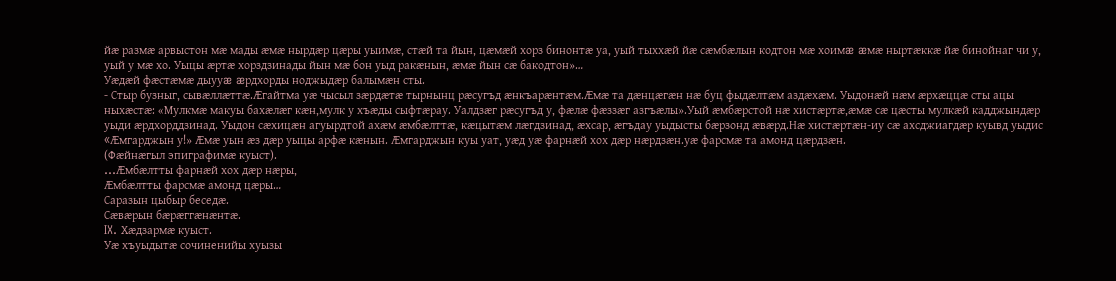йæ размæ арвыстон мæ мады æмæ нырдæр цæры уыимæ, стæй та йын, цæмæй хорз бинонтæ уа, уый тыххæй йæ сæмбæлын кодтон мæ хоимæ æмæ ныртæккæ йæ бинойнаг чи у, уый у мæ хо. Уыцы æртæ хорздзинады йын мæ бон уыд ракæнын, æмæ йын сæ бакодтон»…
Уæдæй фæстæмæ дыууæ æрдхорды ноджыдæр балымæн сты.
- Стыр бузныг, сывæллæттæ.Æгайтма уæ чысыл зæрдæтæ тырнынц рæсугъд æнкъарæнтæм.Æмæ та дæнцæгæн нæ буц фыдæлтæм аздæхæм. Уыдонæй нæм æрхæццæ сты ацы ныхæстæ: «Мулкмæ макуы бахæлæг кæн,мулк у хъæды сыфтæрау. Уалдзæг рæсугъд у, фæлæ фæззæг азгъæлы».Уый æмбæрстой нæ хистæртæ,æмæ сæ цæсты мулкæй кадджындæр уыди æрдхорддзинад. Уыдон сæхицæн агуырдтой ахæм æмбæлттæ, кæцытæм лæгдзинад, æхсар, æгъдау уыдысты бæрзонд æвæрд.Нæ хистæртæн-иу сæ ахсджиагдæр куывд уыдис «Æмгарджын у!» Æмæ уын æз дæр уыцы арфæ кæнын. Æмгарджын куы уат, уæд уæ фарнæй хох дæр нæрдзæн.уæ фарсмæ та амонд цæрдзæн.
(Фæйнæгыл эпиграфимæ куыст).
…Æмбæлтты фарнæй хох дæр нæры,
Æмбæлтты фарсмæ амонд цæры…
Саразын цыбыр беседӕ.
Сæвæрын бæрæггæнæнтæ.
IX. Хæдзармæ куыст.
Уæ хъуыдытæ сочиненийы хуызы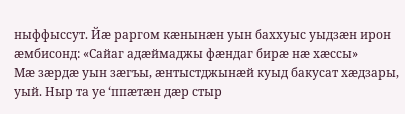ныффыссут. Йæ раргом кæнынæн уын баххуыс уыдзæн ирон æмбисонд: «Сайаг адæймаджы фæндаг бирæ нæ хæссы»
Мæ зæрдæ уын зæгъы, æнтыстджынæй куыд бакусат хӕдзары, уый. Ныр та уе ‘ппæтæн дæр стыр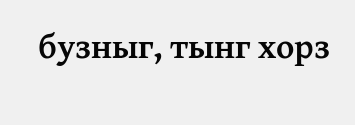бузныг, тынг хорз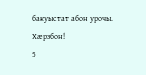бакуыстат абон урочы.
Хæрзбон!
5